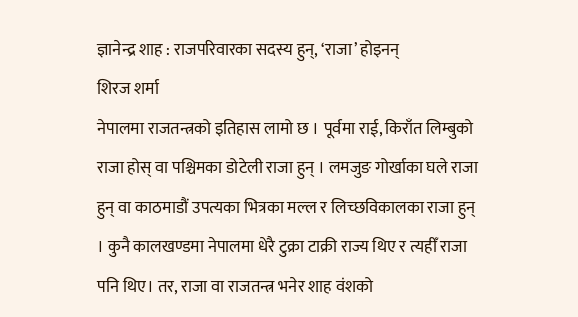ज्ञानेन्द्र शाह : राजपरिवारका सदस्य हुन्, ‘राजा’ होइनन्
शिरज शर्मा
नेपालमा राजतन्त्रको इतिहास लामो छ । पूर्वमा राई, किराँत लिम्बुको राजा होस् वा पश्चिमका डोटेली राजा हुन् । लमजुङ गोर्खाका घले राजा हुन् वा काठमाडौं उपत्यका भित्रका मल्ल र लिच्छविकालका राजा हुन् । कुनै कालखण्डमा नेपालमा धेरै टुक्रा टाक्री राज्य थिए र त्यहीँ राजा पनि थिए। तर, राजा वा राजतन्त्र भनेर शाह वंशको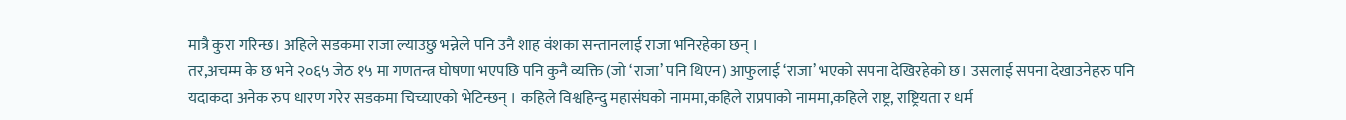मात्रै कुरा गरिन्छ। अहिले सडकमा राजा ल्याउछु भन्नेले पनि उनै शाह वंशका सन्तानलाई राजा भनिरहेका छन् ।
तर,अचम्म के छ भने २०६५ जेठ १५ मा गणतन्त्र घोषणा भएपछि पनि कुनै व्यक्ति (जो ‘राजा’ पनि थिएन) आफुलाई ‘राजा’ भएको सपना देखिरहेको छ। उसलाई सपना देखाउनेहरु पनि यदाकदा अनेक रुप धारण गरेर सडकमा चिच्याएको भेटिन्छन् । कहिले विश्वहिन्दु महासंघको नाममा,कहिले राप्रपाको नाममा,कहिले राष्ट्र, राष्ट्रियता र धर्म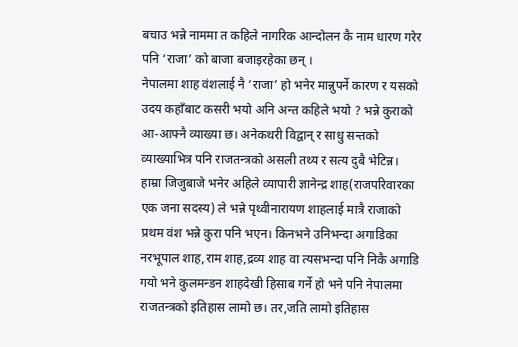बचाउ भन्ने नाममा त कहिले नागरिक आन्दोलन कै नाम धारण गरेर पनि ‘राजा’ को बाजा बजाइरहेका छन् ।
नेपालमा शाह वंशलाई नै ‘राजा’ हो भनेर मान्नुपर्ने कारण र यसको उदय कहाँबाट कसरी भयो अनि अन्त कहिले भयो ? भन्ने कुराको आ-आफ्नै व्याख्या छ। अनेकथरी विद्वान् र साधु सन्तको व्याख्याभित्र पनि राजतन्त्रको असली तथ्य र सत्य दुबै भेटिन्न।
हाम्रा जिजुबाजे भनेर अहिले व्यापारी ज्ञानेन्द्र शाह(राजपरिवारका एक जना सदस्य) ले भन्ने पृथ्वीनारायण शाहलाई मात्रै राजाको प्रथम वंश भन्ने कुरा पनि भएन। किनभने उनिभन्दा अगाडिका नरभूपाल शाह,राम शाह,द्रव्य शाह वा त्यसभन्दा पनि निकै अगाडि गयो भने कुलमन्डन शाहदेखी हिसाब गर्ने हो भने पनि नेपालमा राजतन्त्रको इतिहास लामो छ। तर,जति लामो इतिहास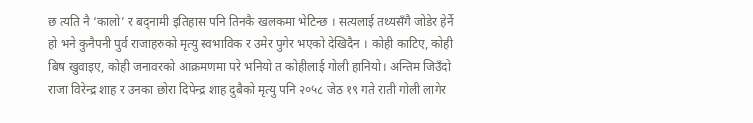छ त्यति नै ‘कालो’ र बद्नामी इतिहास पनि तिनकै खलकमा भेटिन्छ । सत्यलाई तथ्यसँगै जोडेर हेर्ने हो भने कुनैपनी पुर्व राजाहरुको मृत्यु स्वभाविक र उमेर पुगेर भएको देखिदैन । कोही काटिए, कोही बिष खुवाइए, कोही जनावरको आक्रमणमा परे भनियो त कोहीलाई गोली हानियो। अन्तिम जिउँदो राजा विरेन्द्र शाह र उनका छोरा दिपेन्द्र शाह दुबैको मृत्यु पनि २०५८ जेठ १९ गते राती गोली लागेर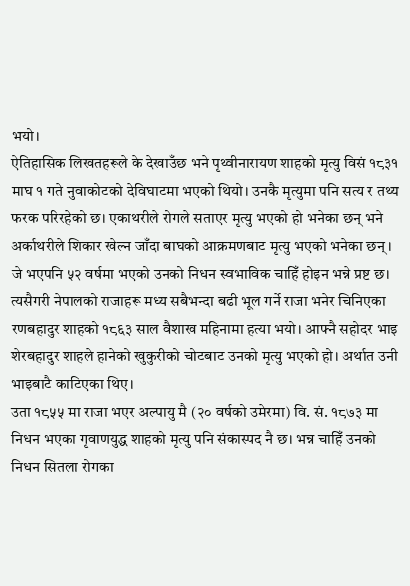भयो।
ऐतिहासिक लिखतहरूले के देखाउँछ भने पृथ्वीनारायण शाहको मृत्यु विसं १८३१ माघ १ गते नुवाकोटको देविघाटमा भएको थियो। उनकै मृत्युमा पनि सत्य र तथ्य फरक परिरहेको छ। एकाथरीले रोगले सताएर मृत्यु भएको हो भनेका छन् भने अर्काथरीले शिकार खेल्न जाँदा बाघको आक्रमणबाट मृत्यु भएको भनेका छन् । जे भएपनि ५२ वर्षमा भएको उनको निधन स्वभाविक चाहिँ होइन भन्ने प्रष्ट छ।
त्यसैगरी नेपालको राजाहरू मध्य सबैभन्दा बढी भूल गर्ने राजा भनेर चिनिएका रणबहादुर शाहको १८६३ साल वैशाख महिनामा हत्या भयो। आफ्नै सहोदर भाइ शेरबहादुर शाहले हानेको खुकुरीको चोटबाट उनको मृत्यु भएको हो। अर्थात उनी भाइबाटै काटिएका थिए।
उता १८५५ मा राजा भएर अल्पायु मै (२० वर्षको उमेरमा) वि. सं. १८७३ मा निधन भएका गृवाणयुद्ध शाहको मृत्यु पनि संकास्पद नै छ। भन्न चाहिँ उनको निधन सितला रोगका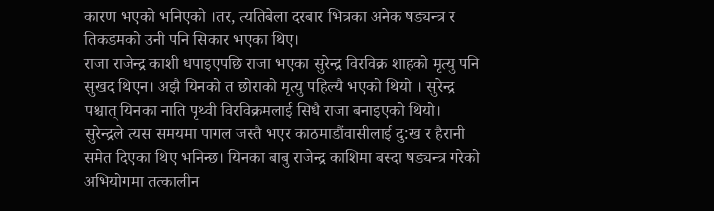कारण भएको भनिएको ।तर, त्यतिबेला दरबार भित्रका अनेक षड्यन्त्र र तिकडमको उनी पनि सिकार भएका थिए।
राजा राजेन्द्र काशी धपाइएपछि राजा भएका सुरेन्द्र विरविक्र शाहको मृत्यु पनि सुखद थिएन। अझै यिनको त छोराको मृत्यु पहिल्यै भएको थियो । सुरेन्द्र पश्चात् यिनका नाति पृथ्वी विरविक्रमलाई सिधै राजा बनाइएको थियो। सुरेन्द्रले त्यस समयमा पागल जस्तै भएर काठमाडौंवासीलाई दु:ख र हैरानी समेत दिएका थिए भनिन्छ। यिनका बाबु राजेन्द्र काशिमा बस्दा षड्यन्त्र गरेको अभियोगमा तत्कालीन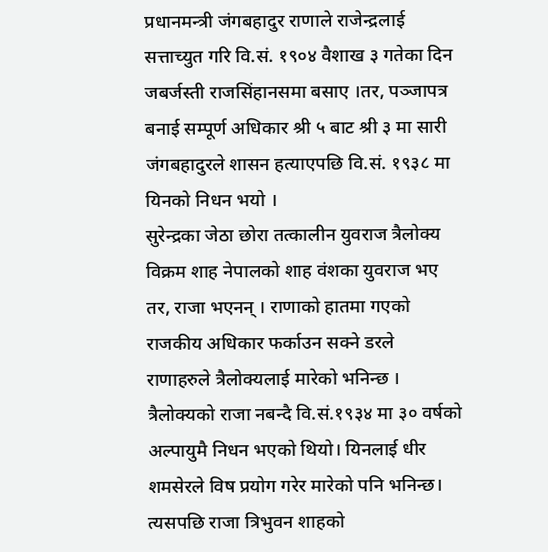प्रधानमन्त्री जंगबहादुर राणाले राजेन्द्रलाई सत्ताच्युत गरि वि.सं. १९०४ वैशाख ३ गतेका दिन जबर्जस्ती राजसिंहानसमा बसाए ।तर, पञ्जापत्र बनाई सम्पूर्ण अधिकार श्री ५ बाट श्री ३ मा सारी जंगबहादुरले शासन हत्याएपछि वि.सं. १९३८ मा यिनको निधन भयो ।
सुरेन्द्रका जेठा छोरा तत्कालीन युवराज त्रैलोक्य विक्रम शाह नेपालको शाह वंशका युवराज भए तर, राजा भएनन् । राणाको हातमा गएको राजकीय अधिकार फर्काउन सक्ने डरले राणाहरुले त्रैलोक्यलाई मारेको भनिन्छ । त्रैलोक्यको राजा नबन्दै वि.सं.१९३४ मा ३० वर्षको अल्पायुमै निधन भएको थियो। यिनलाई धीर शमसेरले विष प्रयोग गरेर मारेको पनि भनिन्छ।
त्यसपछि राजा त्रिभुवन शाहको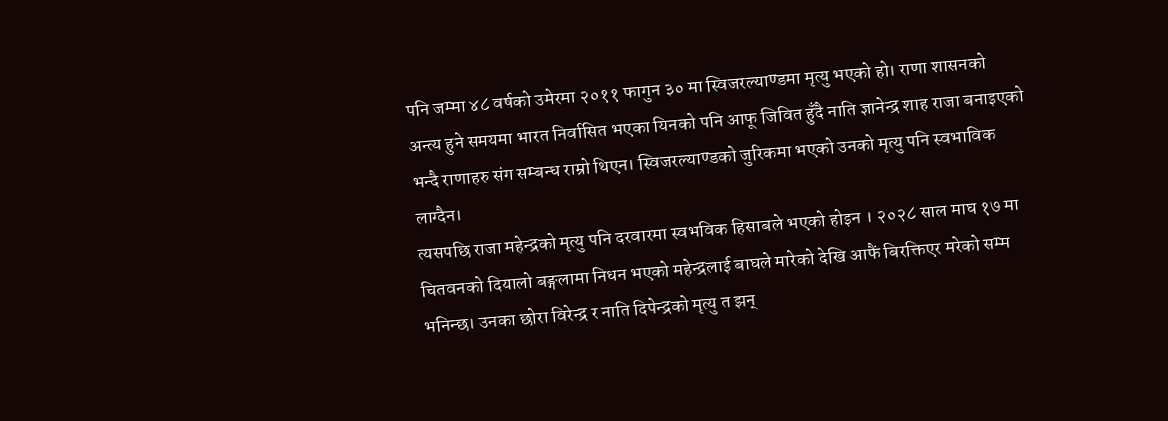पनि जम्मा ४८ वर्षको उमेरमा २०११ फागुन ३० मा स्विजरल्याण्डमा मृत्यु भएको हो। राणा शासनको अन्त्य हुने समयमा भारत निर्वासित भएका यिनको पनि आफू जिवित हुँदै नाति ज्ञानेन्द्र शाह राजा बनाइएको भन्दै राणाहरु संग सम्बन्ध राम्रो थिएन। स्विजरल्याण्डको जुरिकमा भएको उनको मृत्यु पनि स्वभाविक लाग्दैन।
त्यसपछि राजा महेन्द्रको मृत्यु पनि दरवारमा स्वभविक हिसाबले भएको होइन । २०२८ साल माघ १७ मा चितवनको दियालो बङ्गलामा निधन भएको महेन्द्रलाई बाघले मारेको देखि आफैं बिरक्तिएर मरेको सम्म भनिन्छ। उनका छोरा विरेन्द्र र नाति दिपेन्द्रको मृत्यु त झन्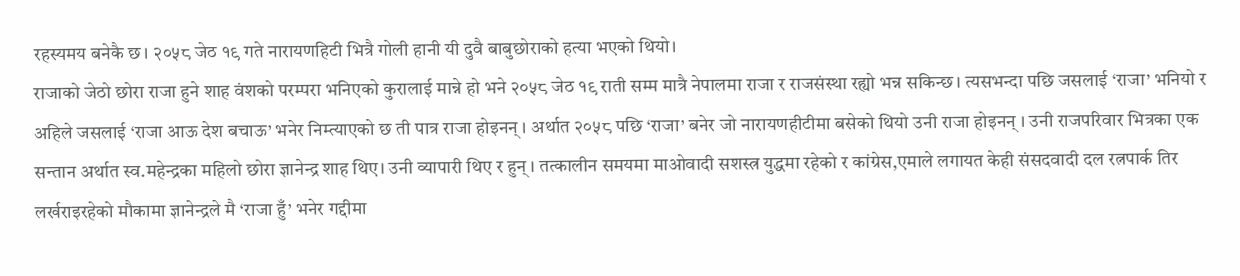रहस्यमय बनेकै छ। २०५८ जेठ १९ गते नारायणहिटी भित्रै गोली हानी यी दुवै बाबुछोराको हत्या भएको थियो।
राजाको जेठो छोरा राजा हुने शाह वंशको परम्परा भनिएको कुरालाई मान्ने हो भने २०५८ जेठ १९ राती सम्म मात्रै नेपालमा राजा र राजसंस्था रह्यो भन्न सकिन्छ। त्यसभन्दा पछि जसलाई ‘राजा’ भनियो र अहिले जसलाई ‘राजा आऊ देश बचाऊ’ भनेर निम्त्याएको छ ती पात्र राजा होइनन् । अर्थात २०५८ पछि ‘राजा’ बनेर जो नारायणहीटीमा बसेको थियो उनी राजा होइनन् । उनी राजपरिवार भित्रका एक सन्तान अर्थात स्व.महेन्द्रका महिलो छोरा ज्ञानेन्द्र शाह थिए। उनी व्यापारी थिए र हुन् । तत्कालीन समयमा माओवादी सशस्त्र युद्धमा रहेको र कांग्रेस,एमाले लगायत केही संसदवादी दल रत्नपार्क तिर लर्खराइरहेको मौकामा ज्ञानेन्द्रले मै ‘राजा हुँ’ भनेर गद्दीमा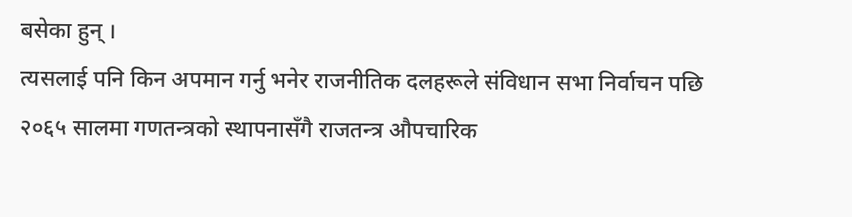बसेका हुन् ।
त्यसलाई पनि किन अपमान गर्नु भनेर राजनीतिक दलहरूले संविधान सभा निर्वाचन पछि २०६५ सालमा गणतन्त्रको स्थापनासँगै राजतन्त्र औपचारिक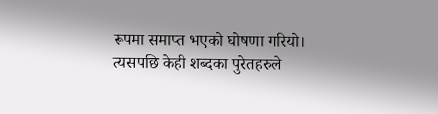रूपमा समाप्त भएको घोषणा गरियो। त्यसपछि केही शब्दका पुरेतहरुले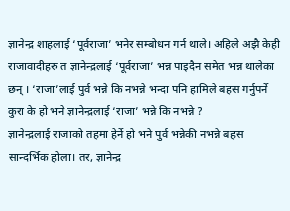ज्ञानेन्द्र शाहलाई ‘पूर्वराजा’ भनेर सम्बोधन गर्न थाले। अहिले अझै केही राजावादीहरु त ज्ञानेन्द्रलाई ‘पूर्वराजा’ भन्न पाइदैन समेत भन्न थालेका छन् । ‘राजा’लाई पुर्व भन्ने कि नभन्ने भन्दा पनि हामिले बहस गर्नुपर्ने कुरा के हो भने ज्ञानेन्द्रलाई ‘राजा’ भन्ने कि नभन्ने ?
ज्ञानेन्द्रलाई राजाको तहमा हेर्ने हो भने पुर्व भन्नेकी नभन्ने बहस सान्दर्भिक होला। तर, ज्ञानेन्द्र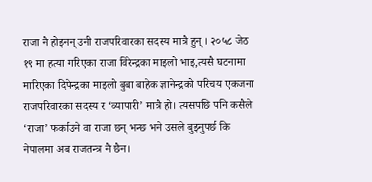राजा नै होइनन् उनी राजपरिवारका सदस्य मात्रै हुन् । २०५८ जेठ १९ मा हत्या गरिएका राजा विरेन्द्रका माइलो भाइ,त्यसै घटनामा मारिएका दिपेन्द्रका माइलो बुबा बाहेक ज्ञानेन्द्रको परिचय एकजना राजपरिवारका सदस्य र ‘व्यापारी’ मात्रै हो। त्यसपछि पनि कसैले ‘राजा’ फर्काउने वा राजा छन् भन्छ भने उसले बुझ्नुपर्छ कि नेपालमा अब राजतन्त्र नै छैन।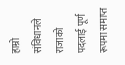हाम्रो संविधानले राजाको पदलाई पूर्ण रूपमा समाप्त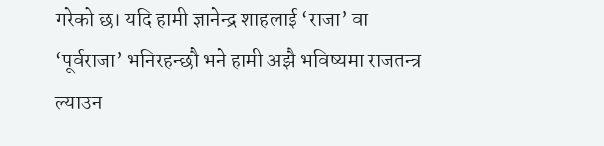गरेको छ। यदि हामी ज्ञानेन्द्र शाहलाई ‘राजा’ वा ‘पूर्वराजा’ भनिरहन्छौ भने हामी अझै भविष्यमा राजतन्त्र ल्याउन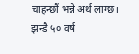चाहन्छौं भन्ने अर्थ लाग्छ।
झन्डै ५० वर्ष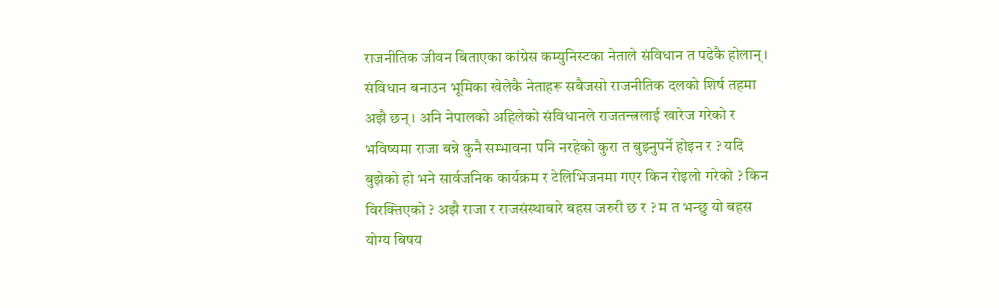राजनीतिक जीवन बिताएका कांग्रेस कम्युनिस्टका नेताले संविधान त पढेकै होलान् । संविधान बनाउन भूमिका खेलेकै नेताहरू सबैजसो राजनीतिक दलको शिर्ष तहमा अझै छन् । अनि नेपालको अहिलेको संविधानले राजतन्त्रलाई खारेज गरेको र भविष्यमा राजा बन्ने कुनै सम्भावना पनि नरहेको कुरा त बुझ्नुपर्ने होइन र ? यदि बुझेको हो भने सार्वजनिक कार्यक्रम र टेलिभिजनमा गएर किन रोइलो गरेको ? किन विरक्तिएको ? अझै राजा र राजसंस्थाबारे बहस जरुरी छ र ? म त भन्छु यो बहस योग्य बिषय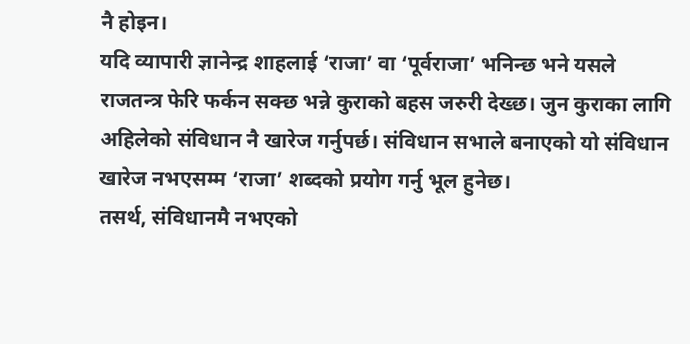नै होइन।
यदि व्यापारी ज्ञानेन्द्र शाहलाई ‘राजा’ वा ‘पूर्वराजा’ भनिन्छ भने यसले राजतन्त्र फेरि फर्कन सक्छ भन्ने कुराको बहस जरुरी देख्छ। जुन कुराका लागि अहिलेको संविधान नै खारेज गर्नुपर्छ। संविधान सभाले बनाएको यो संविधान खारेज नभएसम्म ‘राजा’ शब्दको प्रयोग गर्नु भूल हुनेछ।
तसर्थ, संविधानमै नभएको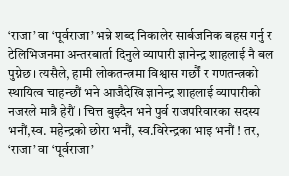‘राजा’ वा ‘पूर्वराजा’ भन्ने शब्द निकालेर सार्बजनिक बहस गर्नु र टेलिभिजनमा अन्तरबार्ता दिनुले व्यापारी ज्ञानेन्द्र शाहलाई नै बल पुग्नेछ। त्यसैले, हामी लोकतन्त्रमा विश्वास गर्छौं र गणतन्त्रको स्थायित्व चाहन्छौं भने आजैदेखि ज्ञानेन्द्र शाहलाई व्यापारीको नजरले मात्रै हेरौं । चित्त बुझ्दैन भने पुर्व राजपरिवारका सदस्य भनौं,स्व. महेन्द्रको छोरा भनौं, स्व.विरेन्द्रका भाइ भनौं ! तर, ‘राजा’ वा ‘पूर्वराजा’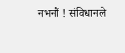नभनौं ! संविधानले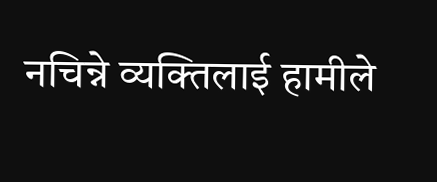नचिन्ने व्यक्तिलाई हामीले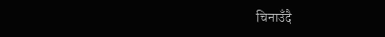चिनाउँदै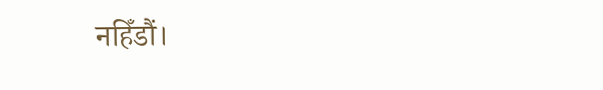नहिँडौं।